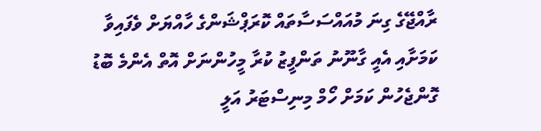ރާއްޖޭގެ ގިނަ މުއައްސަސާތައް ކޮރަޕްޝަންގެ ހާއްޔަށް ވެފައިވާ ކަމަށާއި އެއީ ގާނޫނު ތަންފީޒު ކުރާ މީހުންނަށް އޮތް އެންމެ ބޮޑު ގޮންޖެހުން ކަމަށް ހޯމް މިނިސްޓަރު އަލީ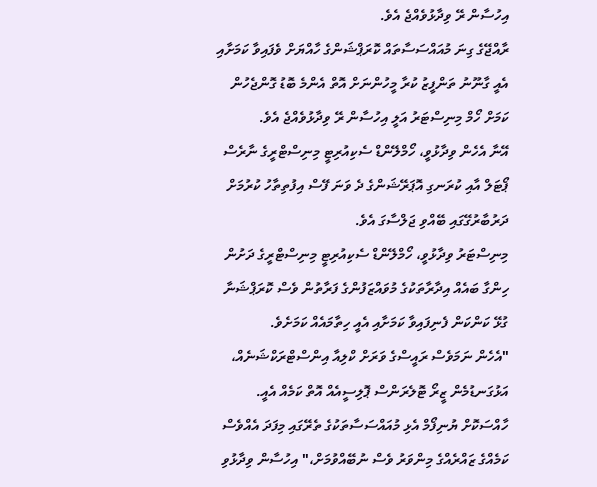އިހުސާން ރޭ ވިދާޅުވެއްޖެ އެވެ.
ރާއްޖޭގެ ގިނަ މުއައްސަސާތައް ކޮރަޕްޝަންގެ ހާއްޔަށް ވެފައިވާ ކަމަށާއި އެއީ ގާނޫނު ތަންފީޒު ކުރާ މީހުންނަށް އޮތް އެންމެ ބޮޑު ގޮންޖެހުން ކަމަށް ހޯމް މިނިސްޓަރު އަލީ އިހުސާން ރޭ ވިދާޅުވެއްޖެ އެވެ.
އޭނާ އެހެން ވިދާޅުވީ، ހޯމްލޭންޑް ސެކިއުރިޓީ މިނިސްޓްރީގެ ނާރެސް ޕޯޓަލް އާއި ކުރަނގި އޮޕަރޭޝަންގެ ދެ ވަނަ ފޭސް އިފުތިތާހު ކުރުމަށް ދަރުބާރުގޭގައި ބޭއްވި ޖަލްސާގަ އެވެ.
މިނިސްޓަރު ވިދާޅުވީ، ހޯމްލޭންޑް ސެކިއުރިޓީ މިނިސްޓްރީގެ ދަށުން ހިންގާ ބައެއް އިދާރާތަކުގެ މުވައްޒަފުންގެ ފަރާތުން ވެސް ކޮރަޕްޝަނާ ގުޅޭ ކަންކަން ފެނިފައިވާ ކަމަށާއި އެއީ ހިތާމައެއް ކަމަށެވެ.
"އެހެން ނަމަވެސް ރައީސްގެ ވަރަށް ކްލިއާ އިންސްޓްރަކްޝަނެއް، އަޅުގަނޑުމެން ޒީރޯ ޓޮލެރަންސް ޕޮލިސީއެއް އޮތް ކަމެއް އެއީ. ހާއްސަކޮށް ޔުނިފޯމް އެޅި މުއައްސަސާތަކުގެ ތެރޭގައި މިފަދަ އެއްވެސް ކަމެއްގެ ޒައްރެއްގެ މިންވަރު ވެސް ނުބޭއްވުމަށް،" އިހުސާން ވިދާޅުވި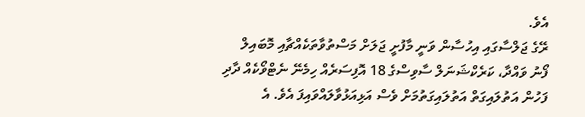އެވެ.
ރޭގެ ޖަލްސާގައި އިހުސާން ވަނީ މާފުށީ ޖަލަށް މަސްތުވާތަކެއްޗާއި މޮބައިލް ފޯނު ވައްދާ، ކަރެކްޝަނަލް ސާވިސްގެ 18 އޮފިސަރެއް ހިމެނޭ ނެޓްވޯކެއް ދާދި ފަހުން އަތުލައިގަތް އަތުލައިގަތުމަށް ވެސް އަޅިއަޅުވާލައްވައިފަ އެވެ. އެ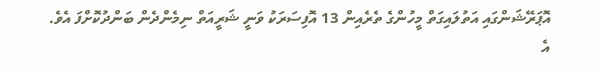އޮޕަރޭޝަންގައި އަތުލައިގަތް މީހުންގެ ތެރެއިން 13 އޮފިސަރަކު ވަނީ ޝަރީއަތް ނިމެންދެން ބަންދުކޮށްފަ އެވެ. އެ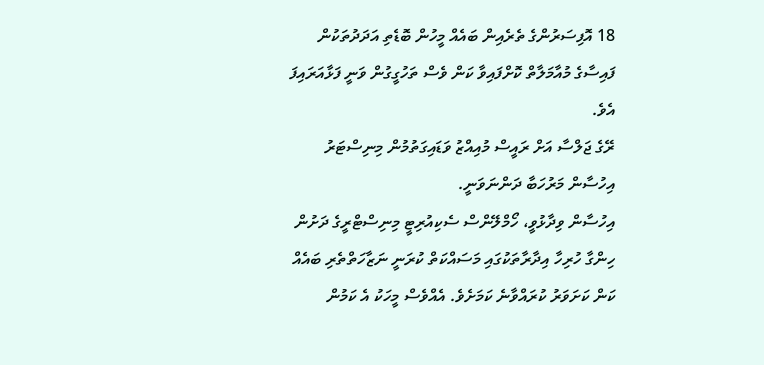18 އޮފިސަރުންގެ ތެރެއިން ބައެއް މީހުން ބޮޑެތި އަދަދުތަކުން ފައިސާގެ މުއާމަލާތް ކޮށްފައިވާ ކަން ވެސް ތަހުގީގުން ވަނީ ފަޅާއަރައިފަ އެވެ.
ރޭގެ ޖަލްސާ އަށް ރައީސް މުއިއްޒު ވަޑައިގަތުމުން މިނިސްޓަރު އިހުސާން މަރުހަބާ ދަންނަވަނީ.
އިހުސާން ވިދާޅުވީ، ހޯމްލޭންސް ސެކިއުރިޓީ މިނިސްޓްރީގެ ދަށުން ހިންގާ ހުރިހާ އިދާރާތަކުގައި މަސައްކަތް ކުރަނީ ނަޒާހަތްތެރި ބައެއް ކަން ކަށަވަރު ކުރައްވާނެ ކަމަށެވެ. އެއްވެސް މީހަކު އެ ކަމުން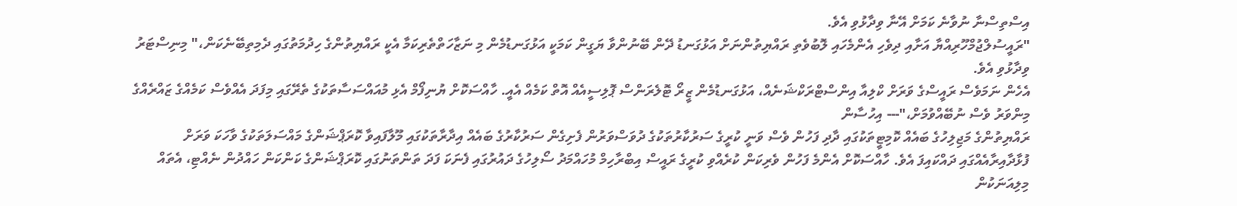އިސްތިސްނާ ނުވާނެ ކަމަށް އޭނާ ވިދާޅުވި އެވެ.
"ރައީސުލްޖުމްހޫރިއްޔާ އަށާއި ދިވެހި އެންމެހައި ލޮބުވެތި ރައްޔިތުންނަށް އަޅުގަނޑު ދޭން ބޭނުންވާ ޔަގީން ކަމަކީ އަޅުގަނޑުމެން މި ނަޒާހަތްތެރިކަމާ އެކީ ރައްޔިތުންގެ ހިދުމަތުގައި ދެމިތިބޭނެކަން،" މިނިސްޓަރު ވިދާޅުވި އެވެ.
އެހެން ނަމަވެސް ރައީސްގެ ވަރަށް ކްލިއާ އިންސްޓްރަކްޝަނެއް، އަޅުގަނޑުމެން ޒީރޯ ޓޮލެރަންސް ޕޮލިސީއެއް އޮތް ކަމެއް އެއީ. ހާއްސަކޮށް ޔުނިފޯމް އެޅި މުއައްސަސާތަކުގެ ތެރޭގައި މިފަދަ އެއްވެސް ކަމެއްގެ ޒައްރެއްގެ މިންވަރު ވެސް ނުބޭއްވުމަށް،"--- އިހުސާން
ރައްޔިތުންގެ މަޖިލިހުގެ ބައެއް ކޮމިޓީތަކުގައި ދާދި ފަހުން ވެސް ވަނީ ކުރީގެ ސަރުކާރުތަކުގެ ދުވަސްވަރުން ފެށިގެން ސަރުކާރުގެ ބައެއް އިދާރާތަކުގައި މޫލާފައިވާ ކޮރަޕްޝަންގެ މައްސަލަތަކުގެ ވާހަކަ ވަރަށް ފުޅާދާއިރާއެއްގައި ދައްކައިފަ އެވެ. ހާއްސަކޮށް އެންމެ ފަހުން ވެރިކަން ކުރެއްވި ކުރީގެ ރައީސް އިބްރާހިމް މުހައްމަދު ސޯލިހުގެ ދައުރުގައި ފެނަކަ ފަދަ ތަންތަނުގައި ކޮރަޕްޝަންގެ ކަންކަން ހައްދުން ނެއްޓި، އެތައް މިލިއަނަކުން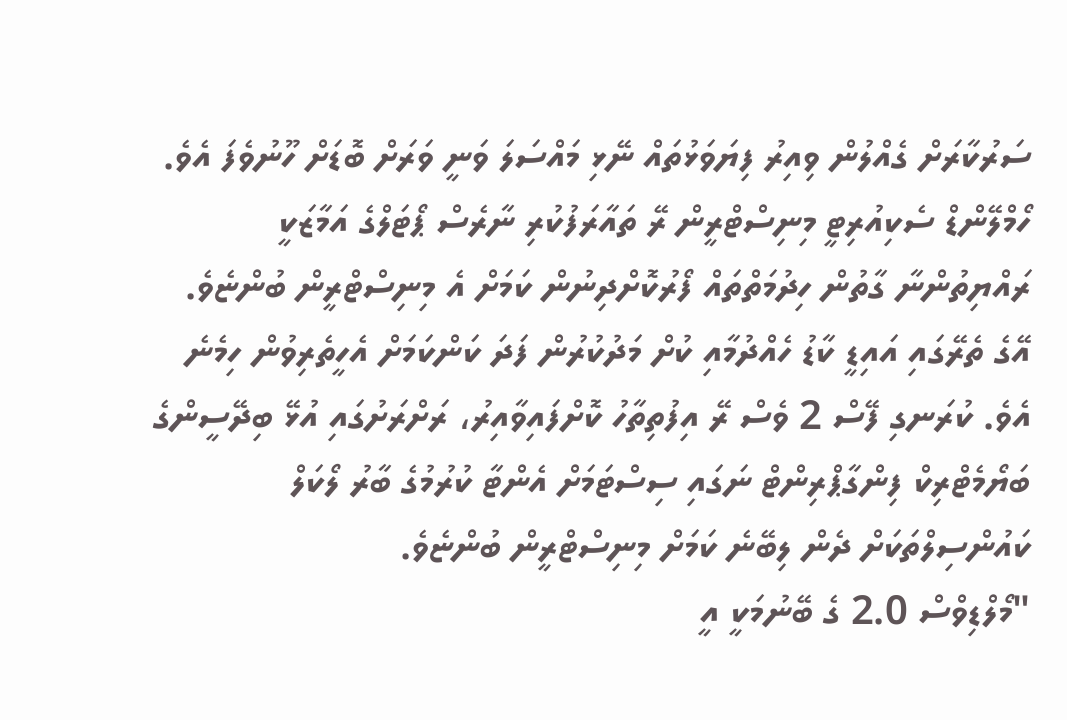ސަރުކާރަށް ގެއްލުން ވިއިރު ފިޔަވަޅުތައް ނޭޅި މައްސަލަ ވަނީ ވަރަށް ބޮޑަށް ހޫނުވެފަ އެވެ.
ހޯމްލޭންޑް ސެކިއުރިޓީ މިނިސްޓްރީން ރޭ ތައާރަފުކުރި ނާރެސް ޕޯޓަލްގެ އަމާޒަކީ ރައްޔިތުންނާ ގާތުން ހިދުމަތްތައް ފޯރުކޮށްދިނުން ކަމަށް އެ މިނިސްޓްރީން ބުންޏެވެ. އޭގެ ތެރޭގައި އައިޑީ ކާޑު ހެއްދުމާއި ކުށް މަދުކުރުން ފަދަ ކަންކަމަށް އެހީތެރިވުން ހިމެނެ އެވެ. ކުރަނގި ފޭސް 2 ވެސް ރޭ އިފުތިތާހު ކޮށްފައިވާއިރު، ރަށްރަށުގައި އުޅޭ ބިދޭސީންގެ ބަޔޯމެޓްރިކް ފިންގާޕްރިންޓް ނަގައި ސިސްޓަމަށް އެންޓާ ކުރުމުގެ ބާރު ލޯކަލް ކައުންސިލްތަކަށް ދެން ލިބޭނެ ކަމަށް މިނިސްޓްރީން ބުންޏެވެ.
"މޯލްޑިވްސް 2.0 ގެ ބޭނުމަކީ އީ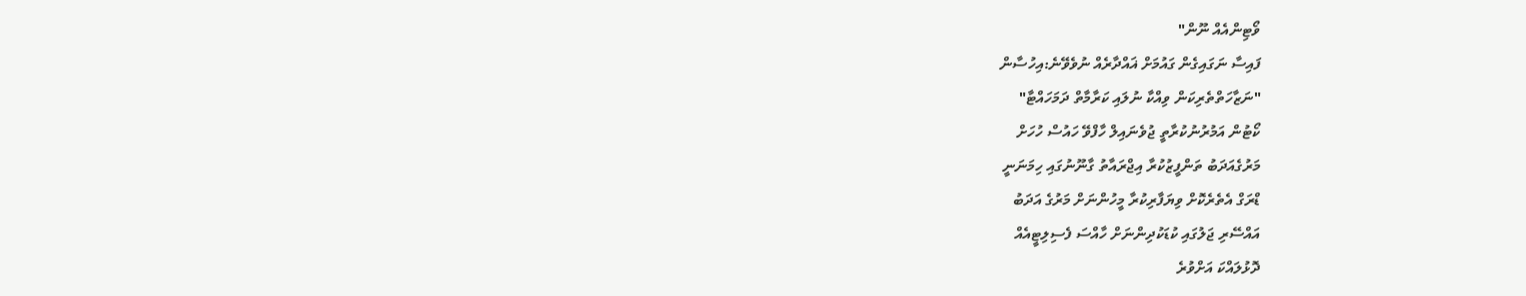ވޯޓިންއެއް ނޫން"
ފައިސާ ނަގައިގެން ގައުމަށް ޣައްދާރެއް ނުވެވޭނެ:އިހުސާން
"ނަޒާހަތްތެރިކަން ވިއްކާ ނުލައި ކަރާމާތް ދަމަހައްޓާ"
ކޯޓުން އަމުރުނުކުރާތީ ޖުވެނައިލް ހާފްވޭ ހައުސް ހުހަށް
މަރުގެއަދަބު ތަންފީޒުކުރާ އިޖްރައާތު ގާނޫނުގައި ހިމަނަނީ
ޑްރަގް އެތެރެކޮށް ވިޔަފާރިކުރާ މީހުންނަށް މަރުގެ އަދަބު
އައްސޭރި ޖަލުގައި ކުޑަކުދިންނަށް ހާއްސަ ފެސިލިޓީއެއް
ދޮޅުލައްކަ އަށްވުރެ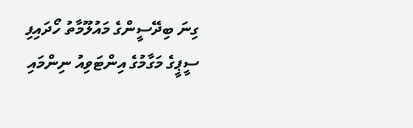ގިނަ ބިދޭސީންގެ މައުލޫމާތު ހޯދައިފި
ސީޕީގެ މަގާމުގެ އިންޓަވިއު ނިންމައި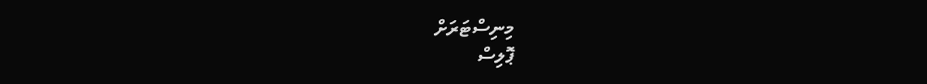މިނިސްޓަރަށް
ޕޮލިސް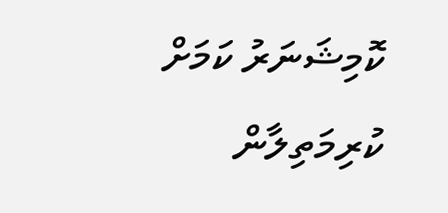ކޮމިޝަނަރު ކަމަށް ކުރިމަތިލާން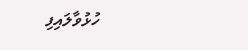ހުޅުވާލައިފި